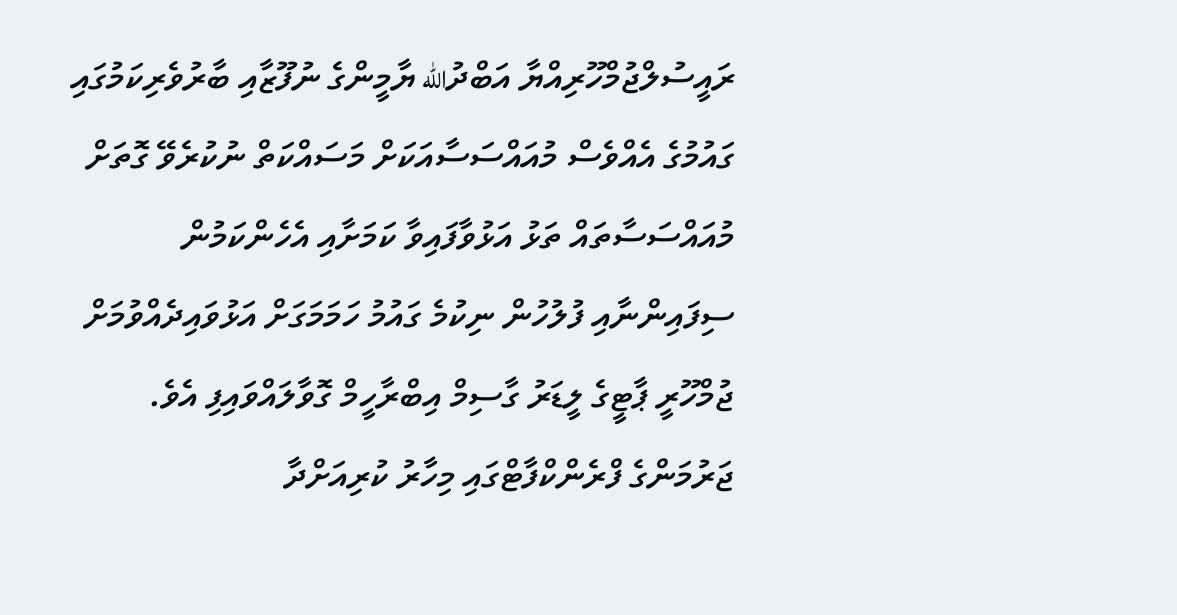ރައީސުލްޖުމްހޫރިއްޔާ އަބްދުالله ޔާމީންގެ ނުފޫޒާއި ބާރުވެރިކަމުގައި ގައުމުގެ އެއްވެސް މުއައްސަސާއަކަށް މަސައްކަތް ނުކުރެވޭ ގޮތަށް މުއައްސަސާތައް ތަޅު އަޅުވާފައިވާ ކަމަށާއި އެހެންކަމުން ސިފައިންނާއި ފުލުހުން ނިކުމެ ގައުމު ހަމަމަގަށް އަޅުވައިދެއްވުމަށް ޖުމްހޫރީ ޕާޓީގެ ލީޑަރު ގާސިމް އިބްރާހީމް ގޮވާލައްވައިފި އެވެ.
ޖަރުމަންގެ ފްރެންކްފާޓްގައި މިހާރު ކުރިއަށްދާ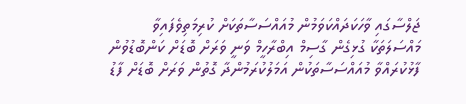ޖަލްސާގައި ވާހަކަދައްކަވަމުން މުއައްސަސާތަކަށް ކުރިމަތިވެފައިވާ މައްސަލަތަކާ ގުޅިގެން ގާސިމް އިބްރާހީމް ވަނީ ވަރަށް ބޮޑަށް ކަންބޮޑުވުން ފާޅުކުރައްވާ މުއައްސަސާތަކުން އަމަލުކުރަމުންދާ ގޮތުން ވަރަށް ބޮޑަށް ފާޑު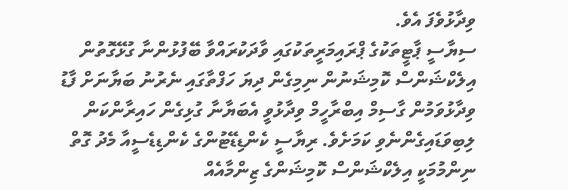ވިދާޅުވެފަ އެވެ.
ސިޔާސީ ޕާޓީތަކުގެ ޕްރައިމަރީތަކުގައި ވާދަކުރައްވާ ބޭފުޅުންނާ ގުޅޭގޮތުން އިލެކްޝަންސް ކޮމިޝަނުން ނިމިގެން ދިޔަ ހަފްތާގައި ނެރުނު ބަޔާނަށް ފާޑު ވިދާޅުވަމުން ގާސިމް އިބްރާހީމް ވިދާޅުވީ އެބަޔާނާ ގުޅިގެން ހައިރާންކަން ލިބިވަޑައިގެންނެވި ކަމަށެވެ. ރިޔާސީ ކެންޑިޑޭޓުންގެ ކެންޑިޑެސީއާ މެދު ގޮތް ނިންމުމަކީ އިލެކްޝަންސް ކޮމިޝަންގެ ޒިންމާއެއް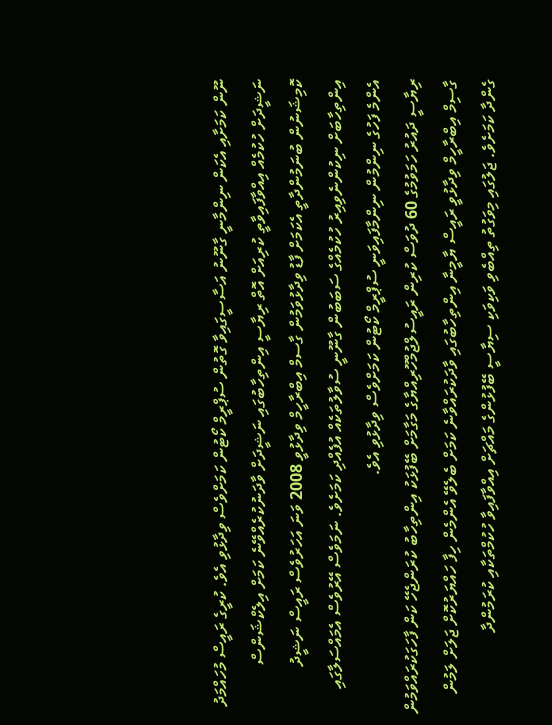ނޫން ކަމަށާއި އެކަން ނިންމާނީ ގާނޫނު އަސާސީގައިވާ ގޮތުން ސުޕްރީމް ކޯޓުން ކަމަށްވެސް ވިދާޅުވި އެވެ. ކުރީގެ ރައީސް މުހައްމަދު ނަޝީދަށް ހުކުމެއް އިއްވާފައިވާތީ ކުރިއަށް އޮތް ރިޔާސީ އިންތިހާބުގައި ނަޝީދަށް ވާދަނުކުރެއްވޭނެ ކަމަށް އިލެކްޝަންސް ކޮމިޝަނުން ބުނަމުންދާތީ އެކަމަށް ފާޑު ވިދާޅުވަމުން ގާސމް އިބްރާހީމް ވިދާޅުވީ 2008 ވަނަ އަހަރުވެސް ރައީސް ނަޝީދު އިންތިހާބަށް ނިކުންނެވިއިރު ހުކުމެއްގެ ސަބަބުން ގާނޫނީ ސުވާލުތަކެއް އުފެއްދި ކަމަށެވެ. ނަމަވެސް އޭރުވެސް އެމައްސަލާގައި އެންމެ ފަހުގެ ނިންމުން ނިންމާފައިވަނީ ސުޕްރީމް ކޯޓުން ކަމަށްވެސް ވިދާޅުވި އެވެ.
ރިޔާސީ ދައުރު ހަމަވުމުގެ 60 ދުވަސް ކުރިން ރައީސުލްޖުމްހޫރިއްޔާގެ މަގާމަށް ބޭފުޅަކު އިންތިހާބު ކުރަންޖެހޭ ކަން ފާހަގަކުރައްވަމުން ގާސިމް އިބްރާހީމް ވިދާޅުވީ ރައީސް ޔާމީނާ އިންތިހާބުގައި ވާދަކުރައްވާނެ ކަމަށް ބެލެވޭ އެންމެން ހިފާ ހައްޔަރުކޮށް ޖަލަށް ލަމުން ގެންދާ ކަމަށެވެ. ޖަލުގައި މިވަގުތު ތިއްބެވި ވަކިވަކި ސިޔާސީ ބޭފުޅުންގެ މައްޗަށް އިއްވާފައިވާ ހުކުމްތަކާއި ކުރަމުންދާ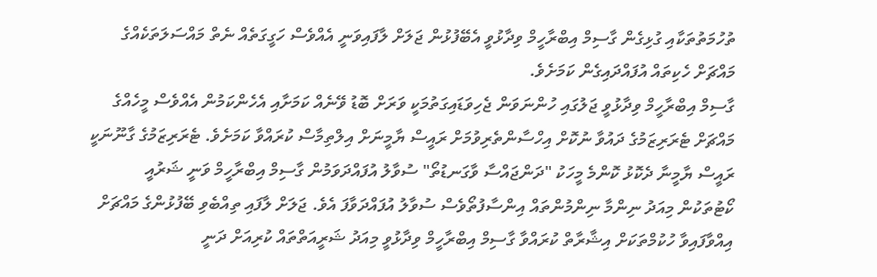ތުހުމަތުތަކާއި ގުޅިގެން ގާސިމް އިބްރާހީމް ވިދާޅުވީ އެބޭފުޅުން ޖަލަށް ލާފައިވަނީ އެއްވެސް ހަގީގަތެއް ނެތް މައްސަލަތަކެއްގެ މައްޗަށް ހެކިތައް އުފައްދައިގެން ކަމަށެވެ.
ގާސިމް އިބްރާހީމް ވިދާޅުވީ ޖަލުގައި ހުންނަވަން ޖެހިވަޑައިގަތުމަކީ ވަރަށް ބޮޑު ވޭނެއް ކަމަށާއި އެހެންކަމުން އެއްވެސް މީހެއްގެ މައްޗަށް ޓެރަރިޒަމުގެ ދައުވާ ނުކޮށް އިހްސާންތެރިވުމަށް ރައީސް ޔާމީނަށް އިލްތިމާސް ކުރައްވާ ކަމަށެވެ. ޓެރަރިޒަމުގެ ގާނޫނަކީ ރައީސް ޔާމީނާ ދެކޮޅު ކޮންމެ މީހަކު "ދަންޖައްސާ ވާގަނޑުތޯ" ސުވާލު އުފައްދަވަމުން ގާސިމް އިބްރާހީމް ވަނީ ޝަރުއީ ކޯޓުތަކުން މިއަދު ނިންމާ ނިންމުންތައް އިންސާފުތޯވެސް ސުވާލު އުފައްދަވާފަ އެވެ. ޖަލަށް ލާފައި ތިއްބެވި ބޭފުޅުންގެ މައްޗަށް އިއްވާފައިވާ ހުކުމްތަކަށް އިޝާރާތް ކުރައްވާ ގާސިމް އިބްރާހީމް ވިދާޅުވީ މިއަދު ޝަރީއަތްތައް ކުރިއަށް ދަނީ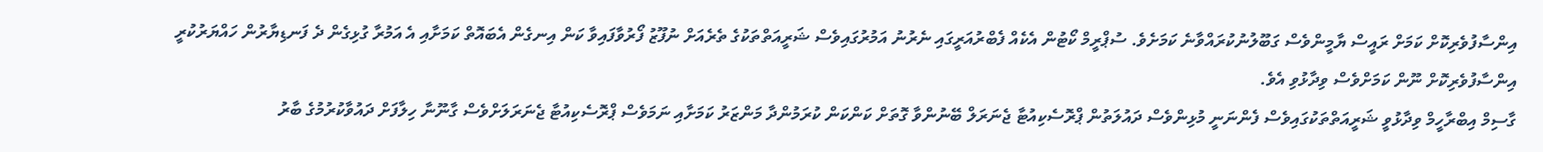އިންސާފުވެރިކޮށް ކަމަށް ރައީސް ޔާމީންވެސް ގަބޫލުނުކުރައްވާނެ ކަމަށެވެ. ސުޕްރީމް ކޯޓުން އެކެއް ފެބްރުއަރީގައި ނެރުނު އަމުރުގައިވެސް ޝަރީއަތްތަކުގެ ތެރެއަށް ނުފޫޒު ފޯރުވާފައިވާ ކަން އިނގެން އެބައޮތް ކަމަށާއި އެ އަމުރާ ގުޅިގެން ދެ ފަނޑިޔާރުން ހައްޔަރުކުރީ އިންސާފުވެރިކޮށް ނޫން ކަމަށްވެސް ވިދާޅުވި އެވެ.
ގާސިމް އިބްރާހީމް ވިދާޅުވީ ޝަރީއަތްތަކުގައިވެސް ފެންނަނީ މުޅިންވެސް ދައުލަތުން ޕްރޮސެކިއުޓާ ޖެނަރަލް ބޭނުންވާ ގޮތަށް ކަންކަން ކުރަމުންދާ މަންޒަރު ކަމަށާއި ނަމަވެސް ޕްރޮސެކިއުޓާ ޖެނަރަލަށްވެސް ގާނޫނާ ހިލާފަށް ދައުވާކުރުމުގެ ބާރު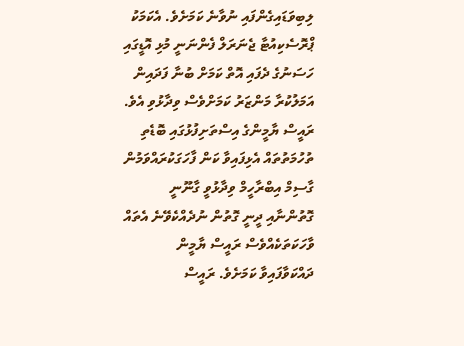ލިބިވަޑައިގެންފައި ނުވާނެ ކަމަށެވެ. އެކަމަކު ޕްރޮސެކިއުޓާ ޖެނަރަލް ފެންނަނީ މުޅި އޮޑީގައި ހަސަނުގެ ދެފައި އޮތް ކަމަށް ބުނާ ފަދައިން އަމަލުކުރާ މަންޒަރު ކަމަށްވެސް ވިދާޅުވި އެވެ.
ރައީސް ޔާމީންގެ އިސްތަށިފުޅުގައި ބޮޑެތި ތުހުމަތުތައް އެޅިފައިވާ ކަން ފާހަގަކުރައްވަމުން ގާސިމް އިބްރާހީމް ވިދާޅުވީ ގާނޫނީ ގޮތުންނާއި ދީނީ ގޮތުން ނުދެއްކެވޭނެ އެތައް ވާހަކަތަކެއްވެސް ރައީސް ޔާމީން ދައްކަވާފައިވާ ކަމަށެވެ. ރައީސް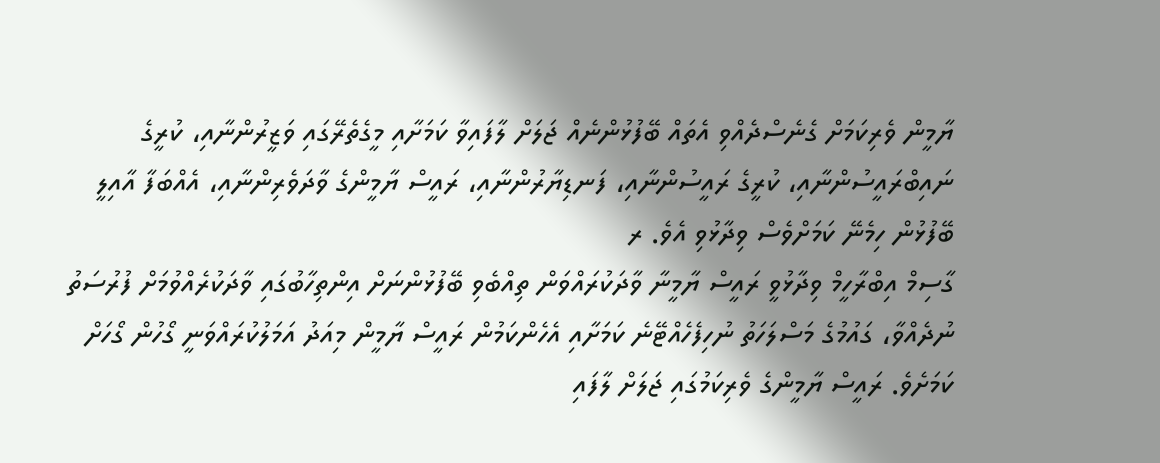ޔާމީން ވެރިކަމަށް ގެނެސްދެއްވި އެތައް ބޭފުޅުންނެއް ޖަލަށް ލާފައިވާ ކަމަށާއި މީގެތެރޭގައި ވަޒީރުންނާއި، ކުރީގެ ނައިބްރައީސުންނާއި، ކުރީގެ ރައީސުންނާއި، ފަނޑިޔާރުންނާއި، ރައީސް ޔާމީންގެ ވާދަވެރިންނާއި، އެއްބަފާ އާއިލީ ބޭފުޅުން ހިމެނޭ ކަމަށްވެސް ވިދާޅުވި އެވެ. ރ
ގާސިމް އިބްރާހީމް ވިދާޅުވީ ރައީސް ޔާމީނާ ވާދަކުރައްވަން ތިއްބެވި ބޭފުޅުންނަށް އިންތިހާބުގައި ވާދަކުރެއްވުމަށް ފުރުސަތު ނުދެއްވާ، ގައުމުގެ މަސްލަހަތު ނުހިފެހެއްޓޭނެ ކަމަށާއި އެހެންކަމުން ރައީސް ޔާމީން މިއަދު އަމަލުކުރައްވަނީ ގޯހުން ގޯހަށް ކަމަށެވެ. ރައީސް ޔާމީންގެ ވެރިކަމުގައި ޖަލަށް ލާފައި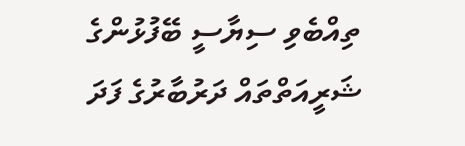ތިއްބެވި ސިޔާސީ ބޭފުޅުންގެ ޝަރީއަތްތައް ދަރުބާރުގެ ފަދަ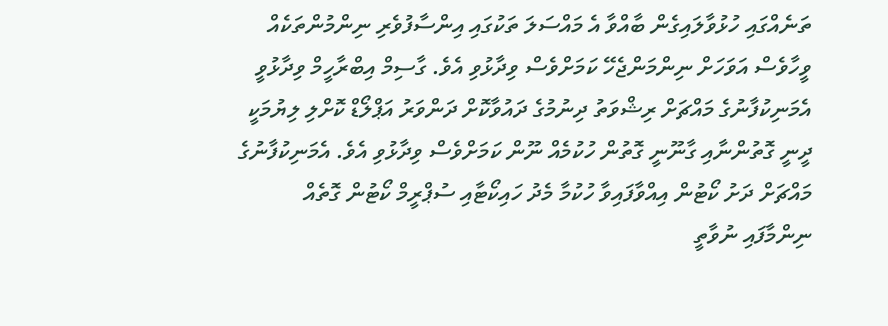ތަނެއްގައި ހުޅުވާލައިގެން ބާއްވާ އެ މައްސަލަ ތަކުގައި އިންސާފުވެރި ނިންމުންތަކެއް ވީހާވެސް އަވަހަށް ނިންމަންޖެހޭ ކަމަށްވެސް ވިދާޅުވި އެވެ. ގާސިމް އިބްރާހީމް ވިދާޅުވީ އެމަނިކުފާނުގެ މައްޗަށް ރިޝްވަތު ދިނުމުގެ ދައުވާކޮށް ދަންވަރު އަޕްލޯޑް ކޮށްލި ލިޔުމަކީ ދީނީ ގޮތުންނާއި ގާނޫނީ ގޮތުން ހުކުމެއް ނޫން ކަމަށްވެސް ވިދާޅުވި އެވެ. އެމަނިކުފާނުގެ މައްޗަށް ދަށު ކޯޓުން އިއްވާފައިވާ ހުކުމާ މެދު ހައިކޯޓާއި ސުޕްރީމް ކޯޓުން ގޮތެއް ނިންމާފައި ނުވާތީ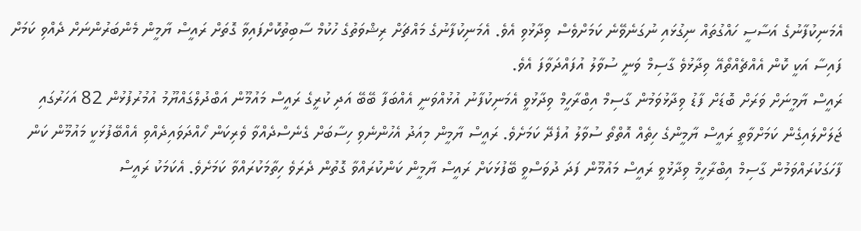އެމަނިކުފާނުގެ އަސާސީ ހައްގުތައް ނިގުޅައި ނުގަނެވޭނެ ކަމަށްވެސް ވިދާޅުވި އެވެ. އެމަނިކުފާނުގެ މައްޗަށް ރިޝްވަތުގެ ހުކުމް ސާބިތުކޮށްފައިވާ ގޮތަށް ރައީސް ޔާމީން މެންބަރުންނަށް ދެއްވި ކަމަށް ފައިސާ އަކީ ކޮން އެއްޗެއްތޯއޭ ވިދާޅުވެ ގާސިމް ވަނީ ސުވާލު އުފައްދަވާފަ އެވެ.
ރައީސް ޔާމީނަށް ވަރަށް ބޮޑަށް ފާޑު ވިދާޅުވަމުން ގާސިމް އިބްރާހީމް ވިދާޅުވީ އެމަނިކުފާނު އުޅުއްވަނީ އެއްބަފާ ބޭބޭ އަދި ކުރީގެ ރައީސް މައުމޫން އަބްދުލްގައްޔޫމު އުމުރުފުޅުން 82 އަހަރުގައި ޖަލަށްލައިގެން ކަމަށްވާތީ ރައީސް ޔާމީންގެ ހިތެއް އޮތްތޯ ސުވާލު އުފެދޭ ކަމަށެވެ. ރައީސް ޔާމީން މިއަދު އެހުންނެވި ހިސާބަށް ގެނެސްދެއްވާ ވެރިކަން ހޯއްދަވައިދެއްވި އެއްބޭފުޅަކީ މައުމޫން ކަން ފާހަގަކުރައްވަމުން ގާސިމް އިބްރާހީމް ވިދާޅުވީ ރައީސް މައުމޫން ފަދަ ދުވަސްވީ ބޭފުޅަކަށް ރައީސް ޔާމީން ކަންކުރައްވާ ގޮތުން ދެރަވެ ހިތާމަކުރައްވާ ކަމަށެވެ. އެކަމަކު ރައީސް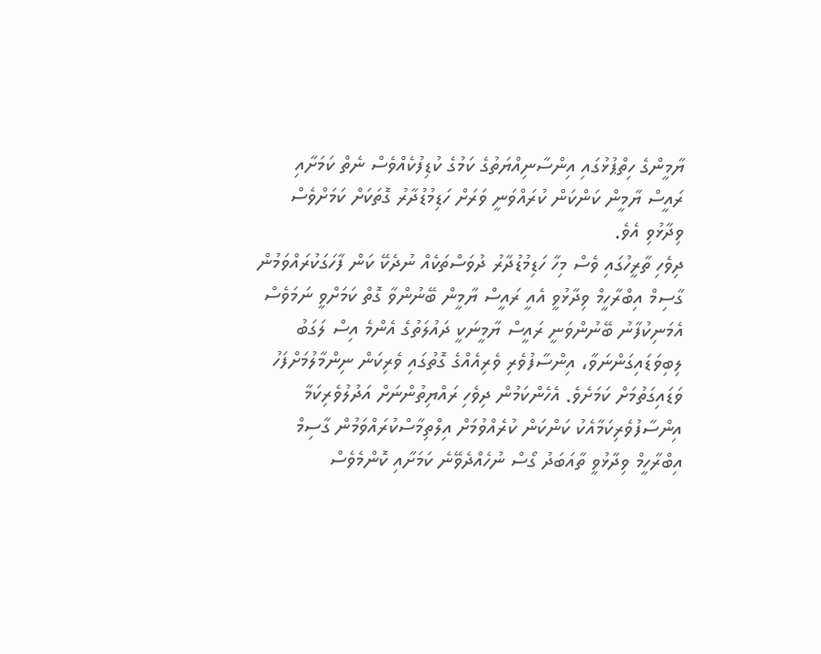ޔާމީންގެ ހިތްޕުޅުގައި އިންސާނިއްޔަތުގެ ކަމުގެ ކުޑިފުކެއްވެސް ނެތް ކަމަށާއި ރައީސް ޔާމީން ކަންކަން ކުރައްވަނީ ވަރަށް ހަޑިމުޑުދާރު ގޮތަކަށް ކަމަށްވެސް ވިދާޅުވި އެވެ.
ދިވެހި ތާރީހުގައި ވެސް މިހާ ހަޑިމުޑުދާރު ދުވަސްތަކެއް ނުދެކޭ ކަން ފާހަގަކުރައްވަމުން ގާސިމް އިބްރާހީމް ވިދާޅުވީ އެއީ ރައީސް ޔާމީން ބޭނުންވާ ގޮތް ކަމަށްވީ ނަމަވެސް އެމަނިކުފާނު ބޭނުންވަނީ ރައީސް ޔާމީނަކީ ދައުލަތުގެ އެންމެ އިސް ލަގަބު ލިބިވަޑައިގަންނަވާ، އިންސާފުވެރި ވެރިއެއްގެ ގޮތުގައި ވެރިކަން ނިންމާލުމަށްފަހު ވަޑައިގަތުމަށް ކަމަށެވެ. އެހެންކަމުން ދިވެހި ރައްޔިތުންނަށް އަދުލުވެރިކަމާ އިންސާފުވެރިކަމާއެކު ކަންކަން ކުރެއްވުމަށް އިލްތިމާސްކުރައްވަމުން ގާސިމް އިބްރާހީމް ވިދާޅުވީ ތާއަބަދު ގޯސް ނުހެއްދެވޭނެ ކަމަށާއި ކޮންމެވެސް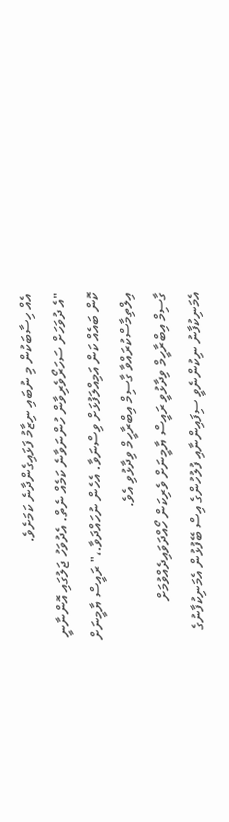އެއް ހިސާބަކުން މި ނުބައި ނިޒާމު ފަޅައިގެންދާނެ ކަމަށެވެ.
"އެ ދުވަހަށް ސަހަރޯވެރިވާން ހުންނަވާނެ ކަމެއް ނެތް. އެދުވަހު ޖަލުގައި އޮންނާނީ ކޮން ބައެއް ކަން އަމިއްލަފުޅަށް ވިސްނަވާ. އެހެން ނުހައްދަވާ.،" ރައީސް ޔާމީނަށް އިލްތިމާސްކުރައްވާ ގާސިމް އިބްރާހީމް ވިދާޅުވި އެވެ.
ގާސިމް އިބްރާހީމް ވިދާޅުވީ ރައީސް ޔާމީނަށް ވެރިކަން ހޯއްދަވައިދެއްވުމަށް އެމަނިކުފާނު ނިކުންނެވީ ސިފައިންނާއި ފުލުހުންގެ އިސް ބޭފުޅުން އެމަނިކުފާނުގެ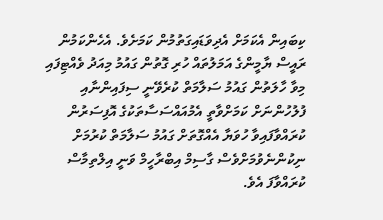ކިބައިން އެކަމަށް އެދިވަޑައިގަތުމުން ކަމަށެވެ. އެހެންކަމުން ރައީސް ޔާމީންގެ އަމަލުތައް ހުރި ގޮތުން ގައުމު މިއަދު ވެއްޓިފައި މިވާ ހާލަތުން ގައުމު ސަލާމަތް ކުރެވޭނީ ސިފައިންނާއި ފުލުހުންނަށް ކަމަށްވާތީ އެމުއައްސަސާތަކުގެ އޮފިސަރުން ކުރައްވާފައިވާ ހުވަޔާ އެއްގޮތަށް ގައުމު ސަލާމަތް ކުރުމަށް ނިކުންނެވުމަށްވެސް ގާސިމް އިބްރާހީމް ވަނީ އިލްތިމާސް ކުރައްވާފަ އެވެ.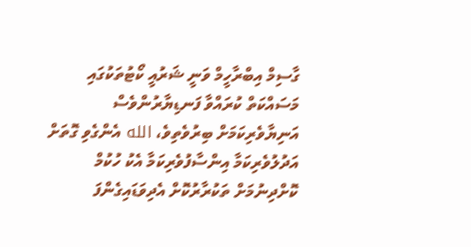ގާސިމް އިބްރާހީމް ވަނީ ޝަރުއީ ކޯޓުތަކުގައި މަސައްކަތް ކުރައްވާ ފަނޑިޔާރުންވެސް އަނިޔާވެރިކަމަށް ބިރުވެތިވެ، الله އެންގެވި ގޮތަށް އަދުލުވެރިކަމާ އިންސާފުވެރިކަމާ އެކު ހުކުމް ކޮށްދިނުމަށް ތަކުރާރުކޮށް އެދިވަޑައިގެންފަ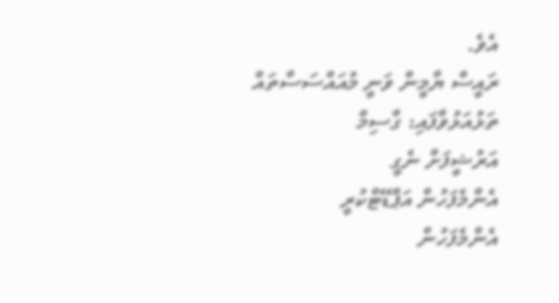އެވެ.
ރައީސް ޔާމީން ވަނީ މުއައްސަސާތައް ތަޅުއަޅުވާފައި: ގާސިމް
އަރުޝީފަށް ނެގީ
އެންމެފަހުން އަޕްޑޭޓްކުރީ
އެންމެފަހުން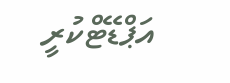އަޕްޑޭޓްކުރީ